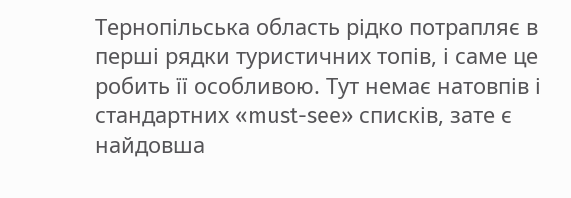Тернопільська область рідко потрапляє в перші рядки туристичних топів, і саме це робить її особливою. Тут немає натовпів і стандартних «must-see» списків, зате є найдовша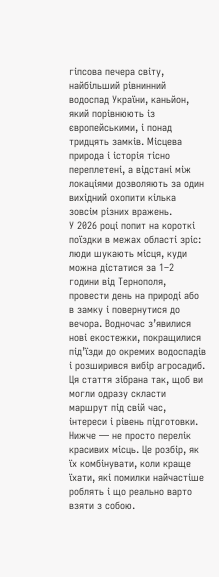гіпсова печера світу, найбільший рівнинний водоспад України, каньйон, який порівнюють із європейськими, і понад тридцять замків. Місцева природа і історія тісно переплетені, а відстані між локаціями дозволяють за один вихідний охопити кілька зовсім різних вражень.
У 2026 році попит на короткі поїздки в межах області зріс: люди шукають місця, куди можна дістатися за 1–2 години від Тернополя, провести день на природі або в замку і повернутися до вечора. Водночас з’явилися нові екостежки, покращилися під’їзди до окремих водоспадів і розширився вибір агросадиб. Ця стаття зібрана так, щоб ви могли одразу скласти маршрут під свій час, інтереси і рівень підготовки.
Нижче — не просто перелік красивих місць. Це розбір, як їх комбінувати, коли краще їхати, які помилки найчастіше роблять і що реально варто взяти з собою.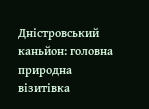Дністровський каньйон: головна природна візитівка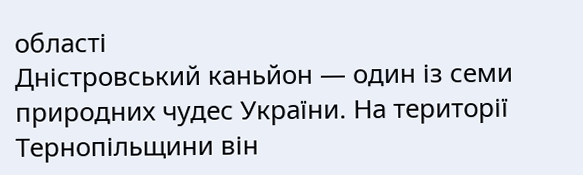області
Дністровський каньйон — один із семи природних чудес України. На території Тернопільщини він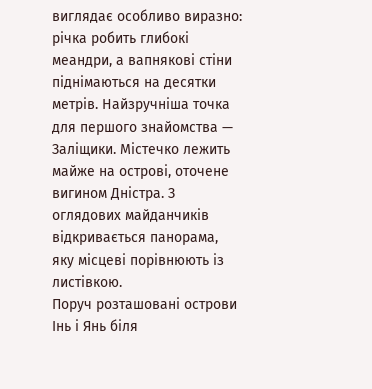виглядає особливо виразно: річка робить глибокі меандри, а вапнякові стіни піднімаються на десятки метрів. Найзручніша точка для першого знайомства — Заліщики. Містечко лежить майже на острові, оточене вигином Дністра. З оглядових майданчиків відкривається панорама, яку місцеві порівнюють із листівкою.
Поруч розташовані острови Інь і Янь біля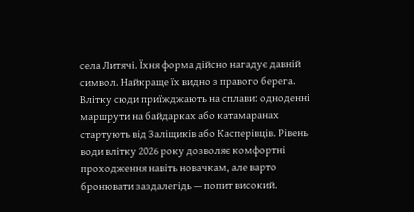села Литячі. Їхня форма дійсно нагадує давній символ. Найкраще їх видно з правого берега. Влітку сюди приїжджають на сплави: одноденні маршрути на байдарках або катамаранах стартують від Заліщиків або Касперівців. Рівень води влітку 2026 року дозволяє комфортні проходження навіть новачкам, але варто бронювати заздалегідь — попит високий.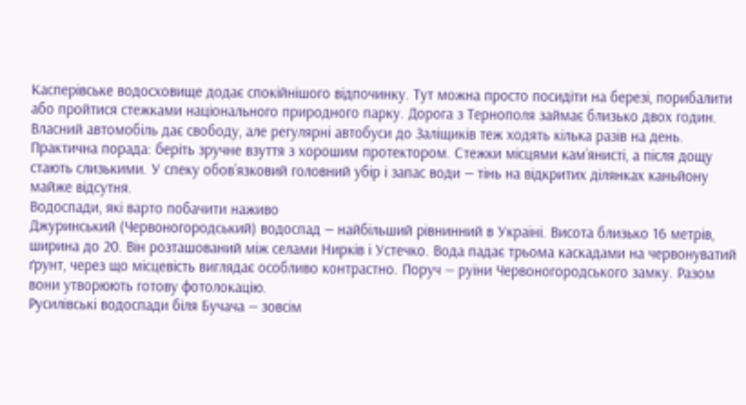Касперівське водосховище додає спокійнішого відпочинку. Тут можна просто посидіти на березі, порибалити або пройтися стежками національного природного парку. Дорога з Тернополя займає близько двох годин. Власний автомобіль дає свободу, але регулярні автобуси до Заліщиків теж ходять кілька разів на день.
Практична порада: беріть зручне взуття з хорошим протектором. Стежки місцями кам’янисті, а після дощу стають слизькими. У спеку обов’язковий головний убір і запас води — тінь на відкритих ділянках каньйону майже відсутня.
Водоспади, які варто побачити наживо
Джуринський (Червоногородський) водоспад — найбільший рівнинний в Україні. Висота близько 16 метрів, ширина до 20. Він розташований між селами Нирків і Устечко. Вода падає трьома каскадами на червонуватий ґрунт, через що місцевість виглядає особливо контрастно. Поруч — руїни Червоногородського замку. Разом вони утворюють готову фотолокацію.
Русилівські водоспади біля Бучача — зовсім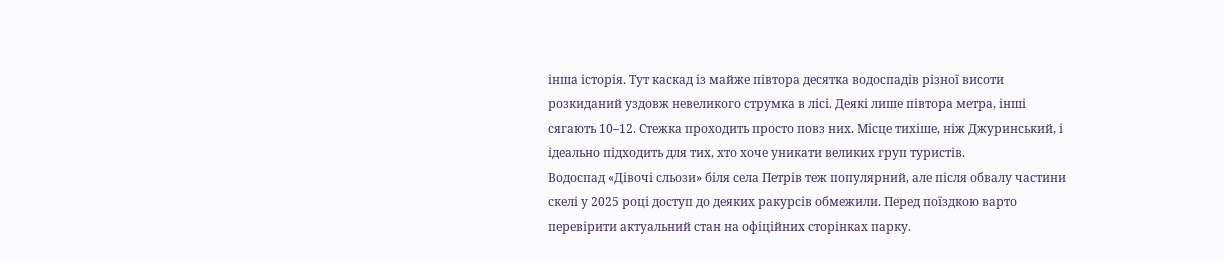інша історія. Тут каскад із майже півтора десятка водоспадів різної висоти розкиданий уздовж невеликого струмка в лісі. Деякі лише півтора метра, інші сягають 10–12. Стежка проходить просто повз них. Місце тихіше, ніж Джуринський, і ідеально підходить для тих, хто хоче уникати великих груп туристів.
Водоспад «Дівочі сльози» біля села Петрів теж популярний, але після обвалу частини скелі у 2025 році доступ до деяких ракурсів обмежили. Перед поїздкою варто перевірити актуальний стан на офіційних сторінках парку.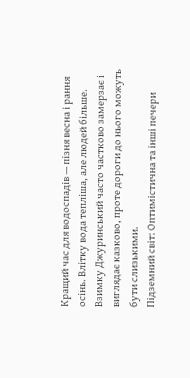Кращий час для водоспадів — пізня весна і рання осінь. Влітку вода тепліша, але людей більше. Взимку Джуринський часто частково замерзає і виглядає казково, проте дороги до нього можуть бути слизькими.
Підземний світ: Оптимістична та інші печери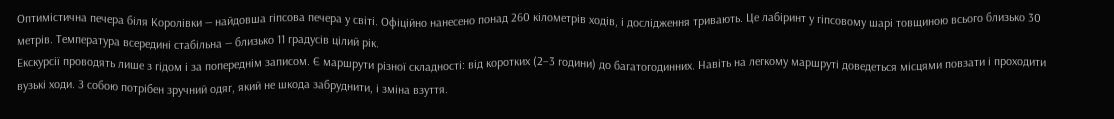Оптимістична печера біля Королівки — найдовша гіпсова печера у світі. Офіційно нанесено понад 260 кілометрів ходів, і дослідження тривають. Це лабіринт у гіпсовому шарі товщиною всього близько 30 метрів. Температура всередині стабільна — близько 11 градусів цілий рік.
Екскурсії проводять лише з гідом і за попереднім записом. Є маршрути різної складності: від коротких (2–3 години) до багатогодинних. Навіть на легкому маршруті доведеться місцями повзати і проходити вузькі ходи. З собою потрібен зручний одяг, який не шкода забруднити, і зміна взуття.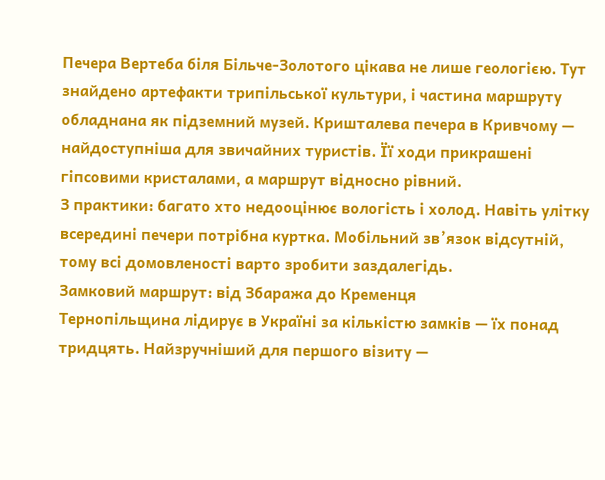Печера Вертеба біля Більче-Золотого цікава не лише геологією. Тут знайдено артефакти трипільської культури, і частина маршруту обладнана як підземний музей. Кришталева печера в Кривчому — найдоступніша для звичайних туристів. Її ходи прикрашені гіпсовими кристалами, а маршрут відносно рівний.
З практики: багато хто недооцінює вологість і холод. Навіть улітку всередині печери потрібна куртка. Мобільний зв’язок відсутній, тому всі домовленості варто зробити заздалегідь.
Замковий маршрут: від Збаража до Кременця
Тернопільщина лідирує в Україні за кількістю замків — їх понад тридцять. Найзручніший для першого візиту —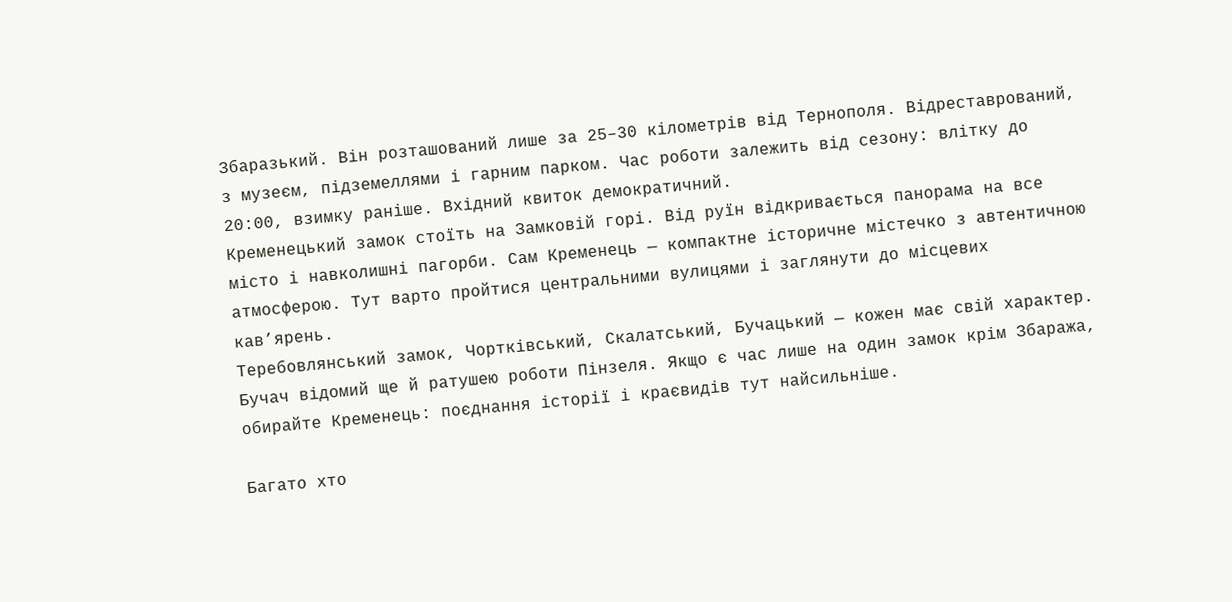Збаразький. Він розташований лише за 25–30 кілометрів від Тернополя. Відреставрований, з музеєм, підземеллями і гарним парком. Час роботи залежить від сезону: влітку до 20:00, взимку раніше. Вхідний квиток демократичний.
Кременецький замок стоїть на Замковій горі. Від руїн відкривається панорама на все місто і навколишні пагорби. Сам Кременець — компактне історичне містечко з автентичною атмосферою. Тут варто пройтися центральними вулицями і заглянути до місцевих кав’ярень.
Теребовлянський замок, Чортківський, Скалатський, Бучацький — кожен має свій характер. Бучач відомий ще й ратушею роботи Пінзеля. Якщо є час лише на один замок крім Збаража, обирайте Кременець: поєднання історії і краєвидів тут найсильніше.

Багато хто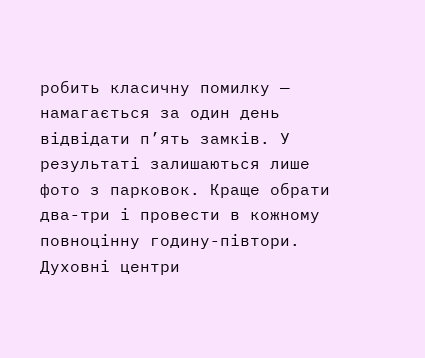робить класичну помилку — намагається за один день відвідати п’ять замків. У результаті залишаються лише фото з парковок. Краще обрати два-три і провести в кожному повноцінну годину-півтори.
Духовні центри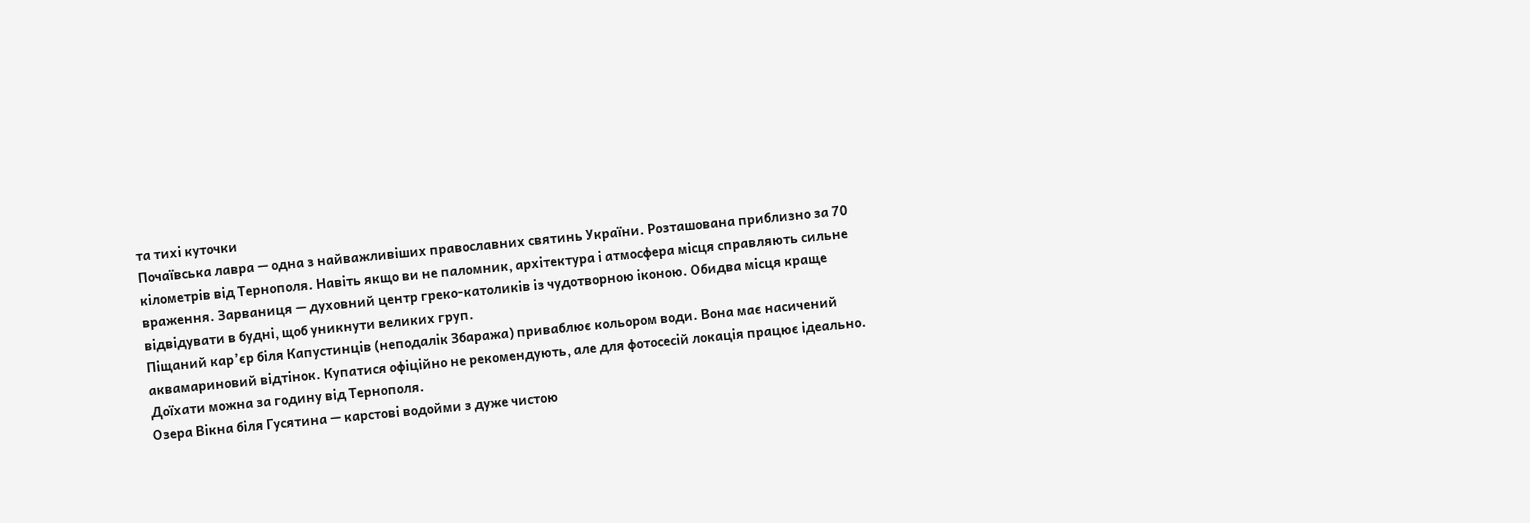та тихі куточки
Почаївська лавра — одна з найважливіших православних святинь України. Розташована приблизно за 70 кілометрів від Тернополя. Навіть якщо ви не паломник, архітектура і атмосфера місця справляють сильне враження. Зарваниця — духовний центр греко-католиків із чудотворною іконою. Обидва місця краще відвідувати в будні, щоб уникнути великих груп.
Піщаний кар’єр біля Капустинців (неподалік Збаража) приваблює кольором води. Вона має насичений аквамариновий відтінок. Купатися офіційно не рекомендують, але для фотосесій локація працює ідеально. Доїхати можна за годину від Тернополя.
Озера Вікна біля Гусятина — карстові водойми з дуже чистою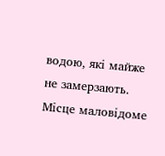водою, які майже не замерзають. Місце маловідоме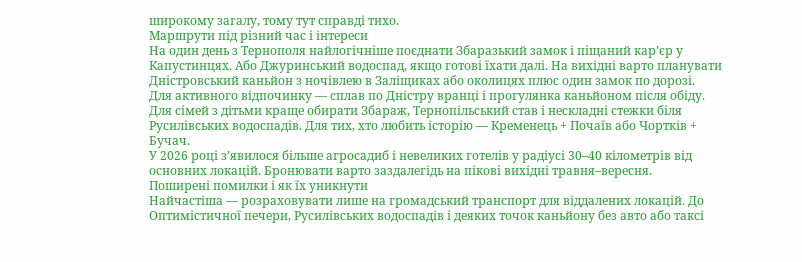широкому загалу, тому тут справді тихо.
Маршрути під різний час і інтереси
На один день з Тернополя найлогічніше поєднати Збаразький замок і піщаний кар’єр у Капустинцях. Або Джуринський водоспад, якщо готові їхати далі. На вихідні варто планувати Дністровський каньйон з ночівлею в Заліщиках або околицях плюс один замок по дорозі.
Для активного відпочинку — сплав по Дністру вранці і прогулянка каньйоном після обіду. Для сімей з дітьми краще обирати Збараж, Тернопільський став і нескладні стежки біля Русилівських водоспадів. Для тих, хто любить історію — Кременець + Почаїв або Чортків + Бучач.
У 2026 році з’явилося більше агросадиб і невеликих готелів у радіусі 30–40 кілометрів від основних локацій. Бронювати варто заздалегідь на пікові вихідні травня–вересня.
Поширені помилки і як їх уникнути
Найчастіша — розраховувати лише на громадський транспорт для віддалених локацій. До Оптимістичної печери, Русилівських водоспадів і деяких точок каньйону без авто або таксі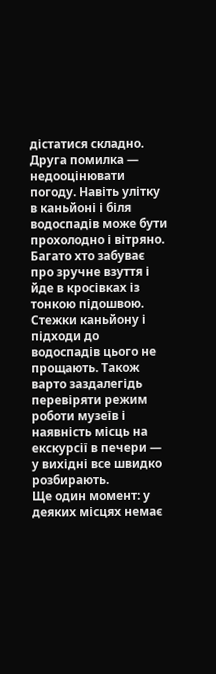дістатися складно. Друга помилка — недооцінювати погоду. Навіть улітку в каньйоні і біля водоспадів може бути прохолодно і вітряно.
Багато хто забуває про зручне взуття і йде в кросівках із тонкою підошвою. Стежки каньйону і підходи до водоспадів цього не прощають. Також варто заздалегідь перевіряти режим роботи музеїв і наявність місць на екскурсії в печери — у вихідні все швидко розбирають.
Ще один момент: у деяких місцях немає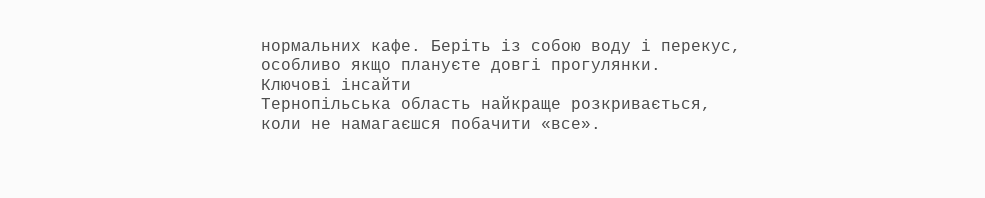нормальних кафе. Беріть із собою воду і перекус, особливо якщо плануєте довгі прогулянки.
Ключові інсайти
Тернопільська область найкраще розкривається, коли не намагаєшся побачити «все».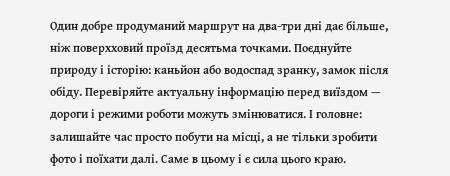Один добре продуманий маршрут на два-три дні дає більше, ніж поверхховий проїзд десятьма точками. Поєднуйте природу і історію: каньйон або водоспад зранку, замок після обіду. Перевіряйте актуальну інформацію перед виїздом — дороги і режими роботи можуть змінюватися. І головне: залишайте час просто побути на місці, а не тільки зробити фото і поїхати далі. Саме в цьому і є сила цього краю.